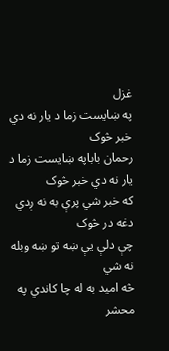غزل
په ښايست زما د يار نه دي خبر څوک
رحمان باباپه ښايست زما د يار نه دي خبر څوک
که خبر شي پرې به نه ږدي دغه در څوک
چې دلې يې ښه تو ښه وبله نه شي
څه اميد به له چا کاندي په محشر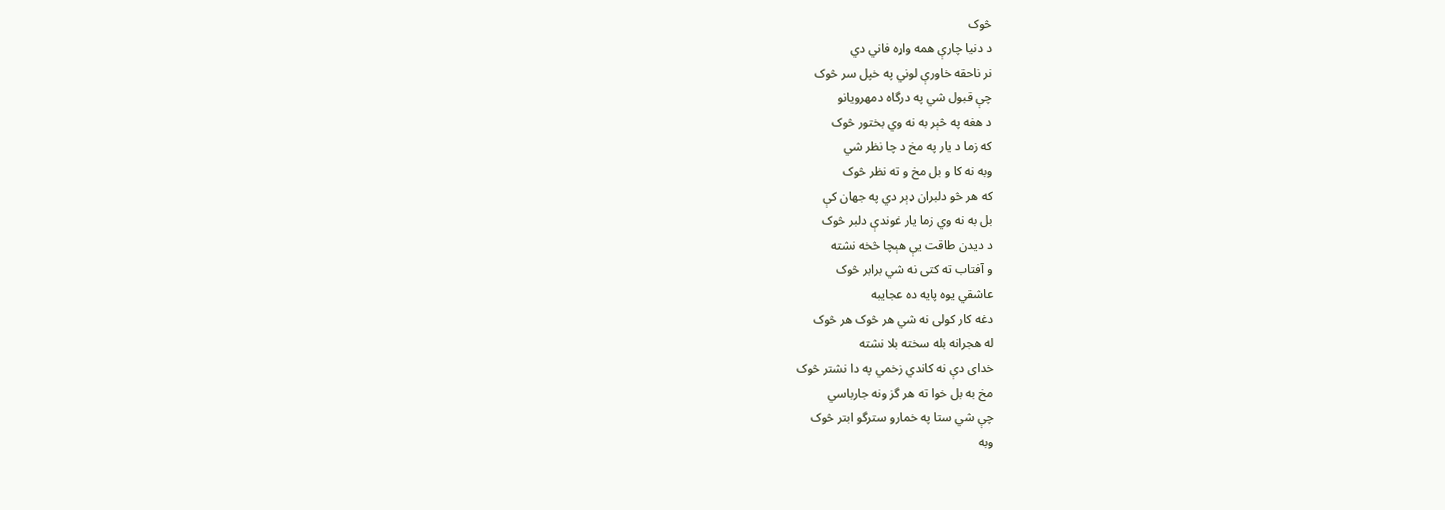څوک
د دنيا چارې همه واړه فاني دي
نر ناحقه خاورې لوني په خپل سر څوک
چې قبول شي په درگاه دمهرويانو
د هغه په څېر به نه وي بختور څوک
که زما د يار په مخ د چا نظر شي
وبه نه کا و بل مخ و ته نظر څوک
که هر څو دلبران ډېر دي په جهان کې
بل به نه وي زما يار غوندې دلبر څوک
د ديدن طاقت يې هېچا څخه نشته
و آفتاب ته کتی نه شي برابر څوک
عاشقي يوه پايه ده عجايبه
دغه کار کولی نه شي هر څوک هر څوک
له هجرانه بله سخته بلا نشته
خدای دې نه کاندي زخمي په دا نشتر څوک
مخ به بل خوا ته هر گز ونه جارباسي
چې شي ستا په خمارو سترگو ابتر څوک
وبه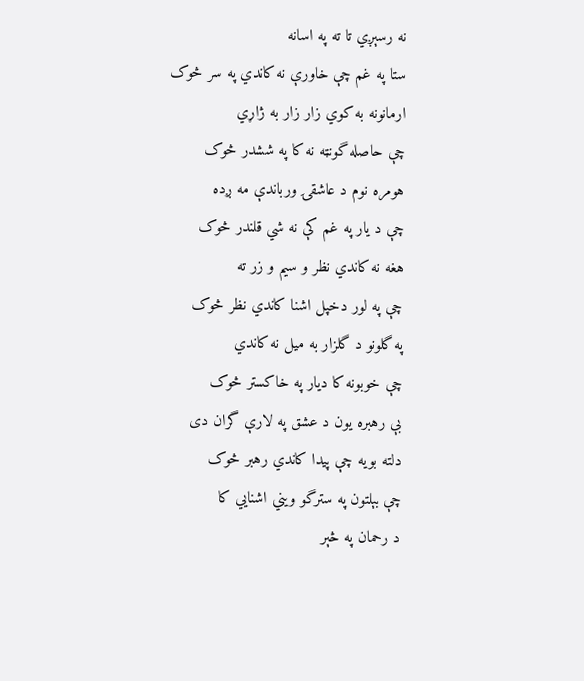نه رسېږي تا ته په اسانه
ستا په غم چې خاورې نه کاندي په سر څوک
ارمانونه به کوي زار زار به ژاړي
چې حاصله گونټه نه کا په ششدر څوک
هومره نوم د عاشقۍ ورباندې مه ږده
چې د يار په غم کې نه شي قلندر څوک
هغه نه کاندي نظر و سيم و زر ته
چې په لور دخپل اشنا کاندي نظر څوک
په گلونو د گلزار به ميل نه کاندي
چې خوبونه کا ديار په خاکستر څوک
بې رهبره يون د عشق په لارې گران دی
دلته بويه چې پيدا کاندي رهبر څوک
چې بېلتون په سترگو ويني اشنايي کا
د رحمان په څېر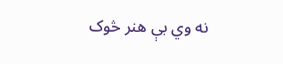نه وي بې هنر څوک